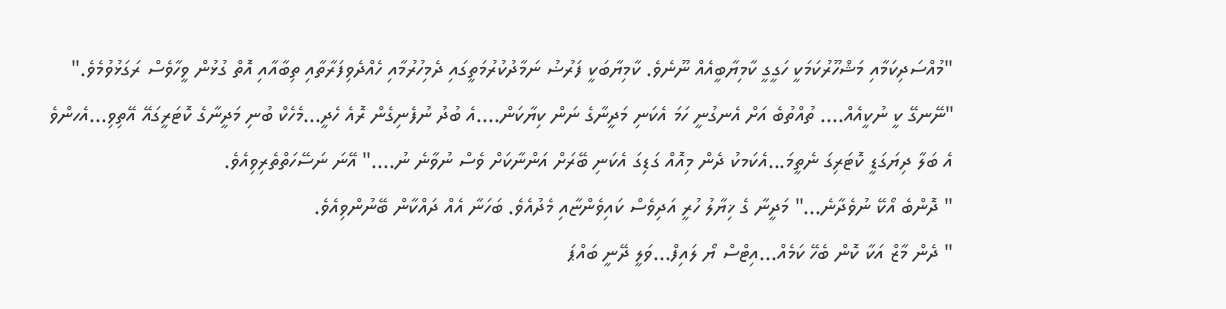"މުއްސަދިކަމާއި މަޝްހޫރުކަމަކީ ހަގީގީ ކާމިޔާބީއެއް ނޫނެވެ. ކާމިޔާބަކީ ފަރުޟު ނަމާދުކުރުމަތީގައި ދެމިހުރުމާއި ހެއްދެވިފަރާތާއި ތިބާއާއި އޮތް ގުޅުން ވީހާވެސް ރަގަޅުވުމެވެ."
"ނޭނގޭ ކީ ނުކީއެއް.... ތުއްތުބެ އަށް އެނގުނީ ހަމަ އެކަނި މަދީނާގެ ނަން ކިޔާކަން....އެ ބުދު ނުފެނިގެން ރޮއެ ހެދީ...މެހެކް ބުނި މަދީނާގެ ކޮޓަރީގައޭ އޭތިވި...އެހންވެ އެ ބަލާ ދިޔަގަޑީ ކޮޓަރިގަ ނެތީމަ...އެކަމކު ދެން މިއޮއް ގަޑިގަ އެކަނި ބޭރަށް އަންނާކަށް ވެސް ނުވާނެ ނު...." އޭނަ ނަސޭހަތްތެރިވިއެވެ.
" ދޮންބެ އޯކޭ ނުވެދާނެ..." މަދީނާ ގެ ޚިޔާލު ހުރީ އަދިވެސް ކައިވެންޏާއި މެދުއެވެ. ބަހަނާ އެއް ދައްކާން ބޭނުންވިއެވެ.
" ދެން މާޒް އަކާ ކޮން ބެހޭ ކަމެއް...އިޓްސް ޔޯ ލައިފް...ވަލީ ދޭނީ ބައްޕަ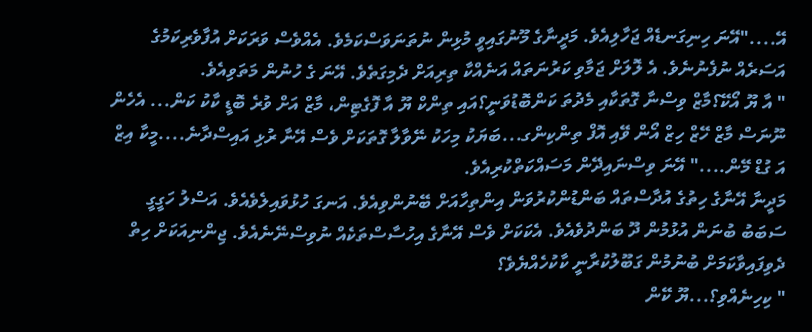އޭ...."އޭނަ ހިނިގަނޑެއް ޖަހާލިއެވެ. މަދީނާގެ މޫނުގައިވީ މުޅިން ނުތަނަވަސްކަމެވެ. އެއްވެސް ވަރަކަށް އުފާވެރިކަމުގެ އަސަރެއް ނުފެނުނެވެ. އެ ލޮލަށް ޖަމާވި ކަރުނަތައް އަނެއްކާ ތިރިއަށް ދެމިގަތެވެ. އޭނަ ގެ ހުނުން މަތަވިއެވެ.
" އާ ޔޫ އޯކޭ؟މާޒް ވިސްނާ ގޮތަކާއި މެދުތަ ކަންބޮޑުވަނީ؟އައި ތިންކް ޔޫ އާ ފޮގެޓިން، މާޒް އަށް ވުރެ ބޮޑީ ކާކު ކަން... އެހެން ނޫނަސް މާޒް ހޭޒް ހިޒް އޯން ވޭއި އޮފް ތިންކިންގ...ބަޔަކު މިހަކު ނޭވާލާ ގޮތަކަށް ވެސް އޭނާ ރުޅި އައިސްދާނެ....މީކާ އިޒް އަ ގުޑް މޭން...." އޭނަ ވިސްނައިދޭން މަސައްކަތްކުރިއެވެ.
މަދީނާ އޭނާގެ ހިތުގެ އުދާސްތައް ބަންޑުންކުރުވަން އިންތިހާއަށް ބޭނުންވިއެވެ. އަނގަ ހުޅުވައިލެވެއެވެ. އަސްލު ހަގީގީ ސަބަބު ބުނަން އުޅުމުން ދޫ ބަންދުވެއެވެ. އެކަކަށް ވެސް އޭނާގެ އިހުސާސްތަކެއް ނުވިސްނޭނެއެވެ. ޖިންނިއަކަށް ހިތް ދެވިފައިވާކަމަށް ބުނުމުން ގަބޫލުކުރާނީ ކާކުހެއްޔެވެ؟
" ކިހިނެއްވި؟...ޔޫ ކޭން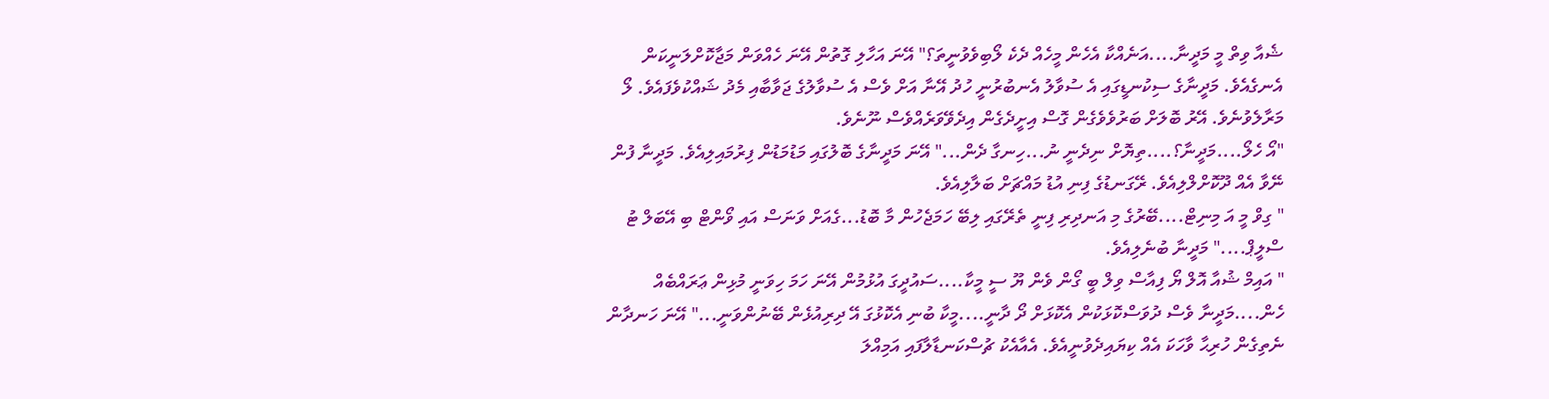ޝެއާ ވިތް މީ މަދީނާ....އަނެއްކާ އެހެން މީހެއް ދެކެ ލޯބިވެވުނީތަ؟" އޭނަ އަހާލި ގޮތުން އޭނަ ހެއްވަން މަޖާކޮށްލަނީކަން އެނގެއެވެ. މަދީނާގެ ސިކުނޑީގައި އެ ސުވާލު އެނބުރުނީ ހުދު އޭނާ އަށް ވެސް އެ ސުވާލުގެ ޖަވާބާއި މެދު ޝައްކުވެފައެވެ. ލޯ މަރާލެވުނެވެ. އޭރު ބޮލަށް ބަރުވެވެގެން ގޮސް އިށީދެގެން އިދެވޭވަރެއްވެސް ނޫނެވެ.
"އޯ ހެލޯ....މަދީނާ؟....ތިޔޮށް ނިދެނީ ނު...ހިނގާ ދެން..." އޭނަ މަދީނާގެ ބޮލުގައި މަޑުމަޑުން ފިރުމައިލިއެވެ. މަދީނާ ފުން ނޭވާ އެއް ދޫކޮށްލްލިއެވެ. ރޭގަނޑުގެ ފިނި އުޑު މައްޗަށް ބަލާލިއެވެ.
" ގިވް މީ އަ މިނިޓް....ބޭރުގެ މި އަނދިރި ފިނީ ތެރޭގައި ލިބޭ ހަމަޖެހުން މާ ބޮޑު...ގެއަށް ވަނަސް އައި ވޯންޓް ބި އޭބަލް ޓު ސްލީޕް...." މަދީނާ ބުނެލިއެވެ.
" އައިމް ޝުއާ އޮލް ޔޯ ފިއާސް ވިލް ބީ ގޯން ވެން ޔޫ ސީ މީކާ....ސައުދީގަ އުޅުމުން އޭނަ ހަމަ ހިވަނީ މުޅިން ޢަރައްބެއް ހެން....މަދީނާ ވެސް ދުވަސްކޮޅަކުން އެކޮޅަށް ދޯ ދާނީ....މީކާ ބުނި އެކޮޅުގަ އޭ ދިރިއުޅެން ބޭނުންވަނީ..." އޭނަ ހަނދާން ނެތިގެން ހުރިޙާ ވާހަކަ އެއް ކިޔައިދެވުނީއެވެ. އެއާއެކު ޗުސްކަނޑާލާފައި އަމިއްލަ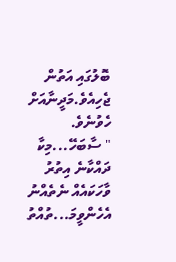ބޮލުގައި އަތުން ޖެހިއެވެ.މަދީނާއަށް ހެވުނެވެ.
" ސާބަހޭ...މިކާ ދައްކާނެ އިތުރު ވާހަކައެއް ނެތެއްނު އެހެންވީމަ...ތުއްތު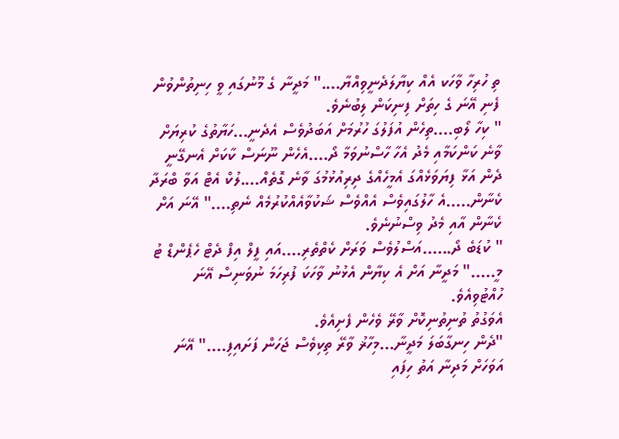ތި ހުރިހާ ވާހަކ އެއް ކިޔާލަދެނީވިއްޔާ...." މަދީނާ ގެ މޫނުގައި ވީ ހިނިތުންވުން ފެނި އޭނަ ގެ ހިތަށް ފިނިކަން ލިބުނެވެ.
" ކިހާ ލޯބި....ތިހެން އުފަލުގަ ހުރުމަށް އަބަދުވެސް އެދެނީ...ހަޔާތުގެ ކުރިޔަށް ވާނެ ކަންކަމާއި މެދު އެހާ ހާސްނުވަމާ ދޯ....އެހެން ނޫނަސް ކާކަށް އެނގޭނީ ދެން އަޅާ ފިޔަވަޅެއްގަ އެމީހެއްގެ ދިރިއުޅުމުގަ ވާނެ ގޮތެއް....ލުކް އެޓް އަވާ ބްރަދާ ކެނާން.....އެ ހާލުގައިވެސް އެއްވެސް ޝަކުވާއެއްކުރުމެއް ނެތި...." އޭނަ އަށް ކެނާން އާއި މެދު ވިސްނުނެވެ.
" ކުޑަބެ ދޯ......އަސްލުވެސް ވަރަށް ކެތްތެރި....އައި ފީލް އިފް ދެޓް ހެޕެންޑް ޓު މީ....." މަދީނާ އަށް އެ ކިޔާން އެޅުނު ވާހަކަ ފުރިހަމަ ނުވަނިސް އޭނަ ހުއްޓުވިއެވެ.
އެވަގުތު ތުނިތުނިކޮށް ވާރޭ ވެހެން ފެށިއެވެ.
"ދެން ހިނގާބަލަ މަދީނާ...މިހާޜު ވާރޭ ތިކިވެސް ޖަހަން ފަށައިފި...." އޭނަ އަވަހަށް މަދިނާ އަތު ހިފައި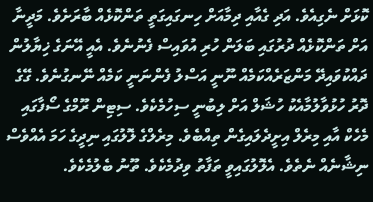ކޮޅަށް ނެގިއެވެ. އަދި ގެއާއި ދިމާއަށް ހިނގައިގަތީ ތަންކޮޅެއް ބާރަށެވެ. މަދީނާ އަށް ތަންކޮޅެއް ދުރުގައި ބަލަން ހުރި އުވައިސް ފެނުނެވެ. އެއީ އޭނަގެ ޚިޔާލުން ދައްކުވައިދޭ މަންޒަރެއްކަމެއް ނޫނީ އަސްލު ފެންނަނީ ކަމެއް ނޭނގުނެވެ. ގޭގެ ދޮރު ހުޅުވާލުމާއެކު ހުޝަލް އަށް ލިބުނީ ސިހުމެކެވެ. ސިޓިން ރޫމްގެ ސޯފާގައި މެހެކް އާއި މިރެލް އިށީދެލައިގެން ތިއްބެވެ. މިރެލްގެ ލޮލުގައި ނިދީގެ ހަމަ އެއްވެސް ނިޝާނެއް ނެތެވެ. އެލޮލުގައިވީ ތަފާތު ވިދުމެކެވެ. ތޫނު ބެލުމެކެވެ.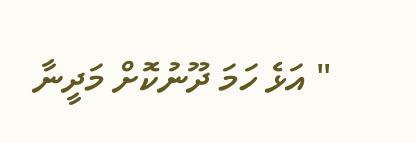" އަޅެ ހަމަ ދޫނުކޮށް މަދީނާ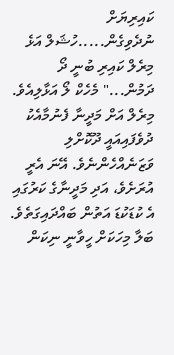ކައިރިޔަށް ނުދެވިގެން.....ހުޝަލް އަޅެ މިރެލް ކައިރި ބުނީ ދޯ ދަމުން..." މެހެކް ލޯ އަޅާލިއެވެ.
މިރެލް އަށް މަދީނާ ފެނުމާއެކު ދުވެފައިއައީ ދޫކޮށްލި ވަޒަނެއްހެންނެވެ. އޭނަ އެރީ އުރަށެވެ، އަދި މަދީނާގެ ކަރުގައި އެ ކުޑަކުޑަ އަތުން ބައްދައިގަތެވެ. ބަލާ މިހަކަށް ހީވާނީ ނިކަން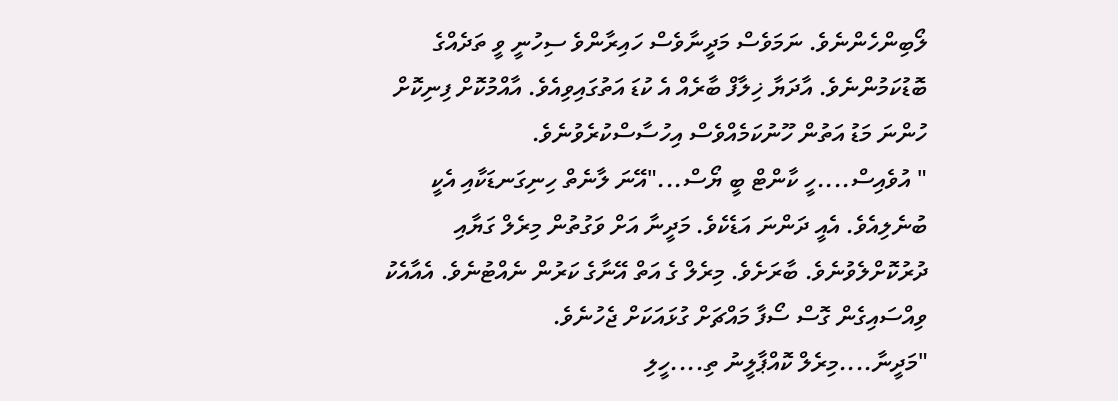ލޯބިންހެންނެވެ. ނަމަވެސް މަދީނާވެސް ހައިރާންވެ ސިހުނީ ވީ ތަދެއްގެ ބޮޑުކަމުންނެވެ. އާދަޔާ ޚިލާފް ބާރެއް އެ ކުޑަ އަތުގައިވިއެވެ. އާއްމުކޮށް ފިނިކޮށް ހުންނަ މަޑު އަތުން ހޫނުކަމެއްވެސް އިހުސާސްކުރެވުނެވެ.
" އުވެއިސް....ހީ ކާންޓް ބީ ޔޯސް..."އޭނަ ލާނެތް ހިނިގަނޑަކާއި އެކީ ބުނެލިއެވެ. އެއީ ދަންނަ އަޑެކެވެ. މަދީނާ އަށް ވަގުތުން މިރެލް ގަޔާއި ދުރުކޮށްލެވުނެވެ. ބާރަށެވެ. މިރެލް ގެ އަތް އޭނާގެ ކަރުން ނެއްޓުނެވެ. އެއާއެކު ވިއްސައިގެން ގޮސް ސޯފާ މައްޗަށް ގުޅައަކަށް ޖެހުނެވެ.
"މަދީނާ....މިރެލް ކޮއްޕާލީނު ތި....ހީލި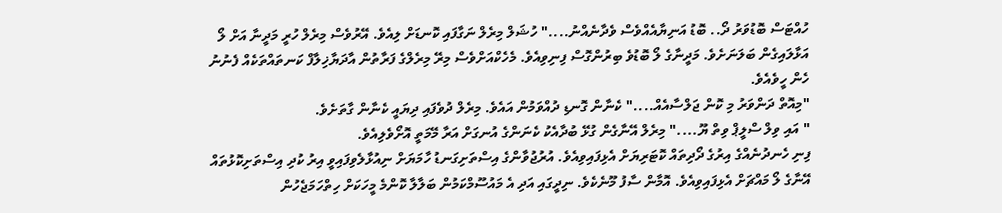ހުއްޓަސް ބޮޑުވަރު ދޯ.. ބޮޑު އަނިޔާއެއްވެސް ވެދާނެއްނު...." ހުޝަލް މިރެލް ނަގާފައި ކޮނޑަށް ލިއެވެ. އޭރުވެސް މިރެލް ހުރީ މަދީނާ އަށް ލޯ އަޅާލައިގެން ބަލަނަށެވެ. މަދީނާގެ ލޯ ބޮޑުވެ ބިރުންގޮސް ފިނިވިއެވެ. މެހެކްއަށްވެސް މިރޭ މިރެލްގެ ފަރާތުން އާދަޔާޚިލާފް ކަނތައްތަކެއް ފެނުނު ހެން ހީވެއެވެ.
"މިއޮތް ދަންވަރު މި ކޮން ޖަލްސާއެއް...." ކެނާން ގޮނޑި ދުއްވަމުން އައެވެ. މިރެލް ދުވެފައި ދިޔައީ ކެނާން ގާތަށެވެ.
" އައި ވިލް ސްލީޕް ވިތް ޔޫ...." މިރެލް އޭނާގެން ގުޅޭ ބުދާއެކު ކެނަންގެ އުނގަށް އަރާ މޭމަތީ އޮށޯވެލިއެވެ.
ފިނި ހެނދުނެއްގެ އިރުގެ ދޯދިތައް ކޮޓަރިޔަށް އެޅިފައިވިއެވެ. އުރުޖުވާންގެ އިސްތަށިގަނޑު ހާމަޔަށް ނިއުޅާލެވިފައިވީ އިރު ކުދި އިސްތަށިކޮޅުތައް އޭނާގެ ލޯ މައްޗަށް އެޅިފައިވިއެވެ. އޮމާން ސާފު މޫނެކެވެ. ނިދީގައި އަދި އެ މައުސޫމްކަމުން ބަލާލާ ކޮންމެ މީހަކަށް ހިތްހަމަޖެހުން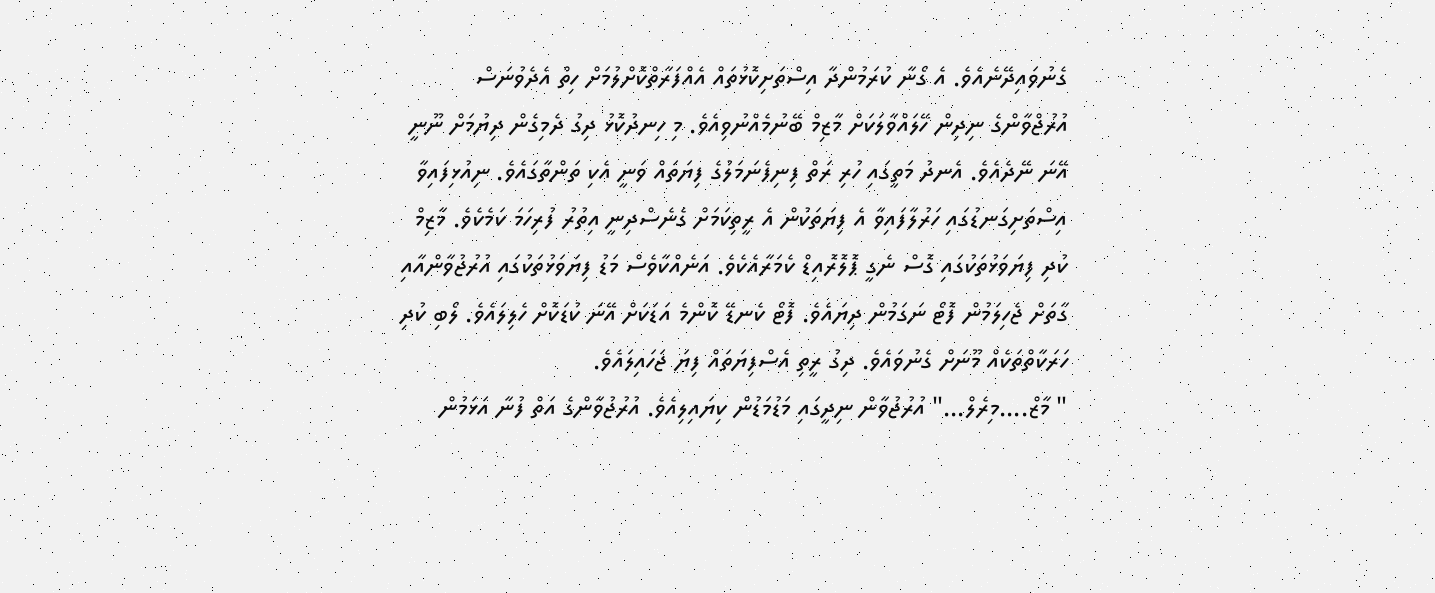ގެނުވައިދޭނެއެވެ. އެ ގޯނާ ކުރަމުންދާ އިސްތަށިކޮޅުތައް އެއްފަރާތްކޮށްލުމަށް ހިތް އެދެވުނަސް އުރުޖްވާންގެ ނިދިން ހޭލައްވާލަކަށް މާޒިމް ބޭނުމެއްނުވިއެވެ. މި ހިނދުކޮޅު ދިގު ދެމިގެން ދިޔުމަށް ނޫނީ އޭނަ ނޭދެއެވެ. އެނދު މަތީގައި ހުރި ރަތް ފިނިފެނަމަލުގެ ފިޔަތައް ވަނީ އެކި ތަންތާގައެވެ. ނިއުޅިފައިވާ އިސްތަށިގަނޑުގައި ހަރުލާފައިވާ އެ ފިޔަތަކުން އެ ރީތިކަމަށް ގެނެސްދިނީ އިތުރު ފުރިހަމަ ކަމެކެވެ. މާޒިމް ކުދި ފިޔަވަޅުތަކުގައި ގޮސް ނެގީ ޕޮލޮރޮއިޑް ކެމަރާއެކެވެ. އަނެއްކާވެސް މަޑު ފިޔަވަޅުތަކުގައި އުރުޖުވާންއާއި ގާތަށް ޖެހިލަމުން ފޮޓޯ ނަގަމުން ދިޔައެވެ. ފޮޓޯ ކެނޑޭ ކޮންމެ އަޑަކަށް އޭނަ ކުޑަކޮށް ހެލިލައެވެ. ލޯބި ކުދި ހަރަކާތްތަކެއް މޫނަށް ގެނުވައެވެ. ދިގު ރީތި އެސްފިޔަތައް ފިޔަ ޖަހައިލައެވެ.
" މާޒް....މިރެލް..." އުރުޖުވާން ނިދީގައި މަޑުމަޑުން ކިޔައިލިއެވެ. އުރުޖުވާންގެ އަތް ފުނާ އަޅަމުން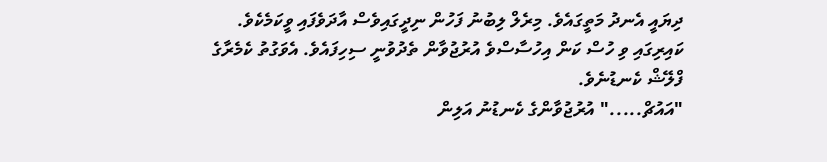ދިޔައީ އެނދު މަތީގައެވެ. މިރެލް ލިބުނު ފަހުން ނިދީގައިވެސް އާދަވެފައި ވީކަމެކެވެ. ކައިރިގައި ވި ހުސް ކަން އިހުސާސްވެ އުރުޖުވާން ތެދުވުނީ ސިހިފައެވެ. އެވަގުތު ކެމެރާގެ ފްލޭޝް ކެނޑުނެވެ.
"އައުޗް....." އުރުޖުވާންގެ ކެނޑުނު އަލިން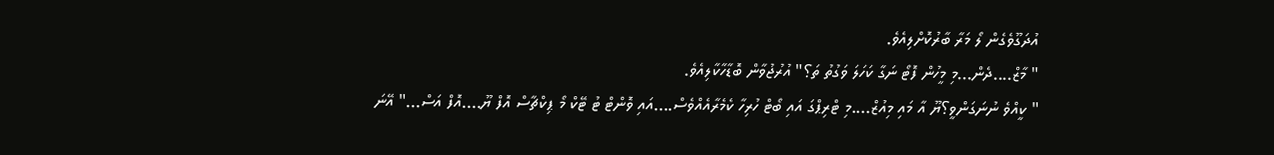އުދަގޫވެގެން ލޯ މަރާ ބާރުކޮށްލިއެވެ.
" މާޒް....ދެން...މި މީހުން ފޮޓޯ ނަގާ ކަހަލަ ވަގުތު ތަ؟" އުރުޖުވާން ބޮޑާހާކާލިއެވެ.
" ކީއްވެ ނުނަގަންވީ؟ޔޫ އާ މައި މިއުޒް....މި ޓްރިޕްގަ އައި ބޯޓް ހުރިހާ ކެމެރާއެއްވެސް....އައި ވޮންޓް ޓު ޓޭކް މޯ ޕިކްޗާސް އޮފް ޔޫ....އޮފް އަސް..." އޭނަ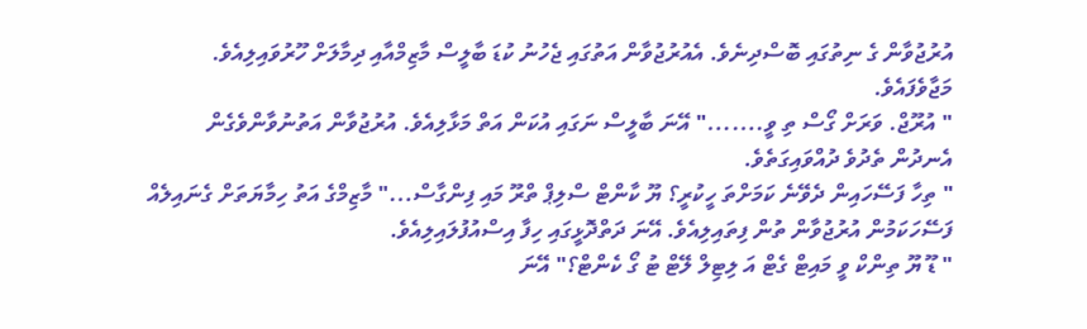އުރުޖުވާން ގެ ނިތުގައި ބޮސްދިނެވެ. އެއުރުޖުވާން އަތުގައި ޖެހުނު ކުޑަ ބާލީސް މާޒިމްއާއި ދިމާލަށް ހޫރުވައިލިއެވެ. މަޖާވެފައެވެ.
" އުރޫޖް. ވަރަށް ގޯސް ތި ވީ......." އޭނަ ބާލީސް ނަގައި އުކަން އަތް މަޅާލިއެވެ. އުރުޖުވާން އަތުނުވާންވެގެން އެނދުން ތެދުވެ ދުއްވައިގަތެވެ.
" ތިހާ ފަސޭހައިން ދެވޭނެ ކަމަށްތަ ހީކުރީ؟ ޔޫ ކާންޓް ސްލިޕް ތްރޫ މައި ފިންގާސް..." މާޒިމްގެ އަތު ހިމާޔަތަށް ގެނައިލެއް ފަސޭހަކަމުން އުރުޖުވާން ތުން ފިތައިލިއެވެ. އޭނަ ދަތްދޮޅީގައި ހިފާ އިސްއުފުލައިލިއެވެ.
" ޑޫ ޔޫ ތިންކް ވީ މައިޓް ގެޓް އަ ލިޓިލް ލޭޓް ޓު ގޯ ކެންޓް؟" އޭނަ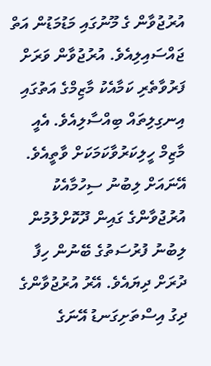އުރުޖުވާން ގެ މޫނުގައި މަޑުމަޑުން އަތް ޖައްސައިލިއެވެ. އުރުޖުވާން ވަރަށް ފަރުވާތެރި ކަމާއެކު މާޒިމްގެ އަތުގައި އިނގިލިތައް ބިއްސާލިއެވެ. އެއީ މާޒިމް ހީލިކަރުވާކަމަކަށް ވާތީއެވެ. އޭނައަށް ލިބުނު ސިހުމާއެކު އުރުޖުވާންގެ ގައިން ދޫކޮށްލުމުން ލިބުނު ފުރުސަތުގެ ބޭނުން ހިފާ ދުރަށް ދިޔައެވެ. އޭރު އުރުޖުވާންގެ ދިގު އިސްތަށިގަނޑު އޭނަގެ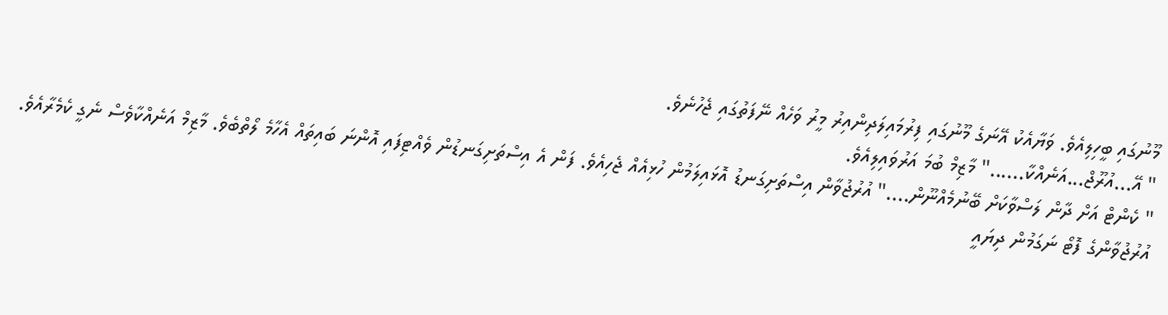މޫނުގައި ބީހިލިއެވެ. ވަޔާއެކު އޭނަގެ މޫނުގައި ފިރުމައިލަދިންއިރު މީރު ވަހެއް ނޭފަތުގައި ޖެހުނެވެ.
" އޭ...އުރޫޖް...އަނެއްކާ......" މާޒިމް ބުމަ އަރުވައިލިއެވެ.
" ކެންޓް އަށް ދާން ލަސްވާކަށް ބޭނުމެއްނޫން...." އުރުޖުވާން އިސްތަށިގަނޑު އޮޅައިލަމުން ހުޅިއެއް ޖެހިއެވެ. ފަން އެ އިސްތަށިގަނޑުން ވެއްޓިފައި އޮންނަ ބައިތައް އެހާމެ ލޯތްބެވެ. މާޒިމް އަނެއްކާވެސް ނެގީ ކެމެރާއެވެ. އުރުޖުވާންގެ ފޮޓޯ ނަގަމުން ދިޔައީ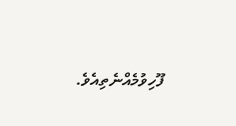ފޫހިވުމެއްނެތިއެވެ.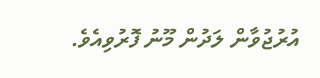އުރުޖުވާން ލަދުން މޫނު ފޮރުވިއެވެ.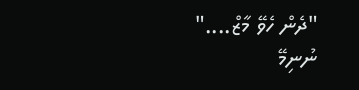"ދެން ހެވޭ މާޒް...."
ނުނިމޭ